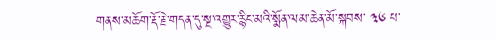གནས་མཆོག་རྡོ་རྗེ་གདན་དུ་སྔ་འགྱུར་རྙིང་མའི་སྨོན་ལམ་ཆེན་མོ་སྐབས་ ༣༦ པ་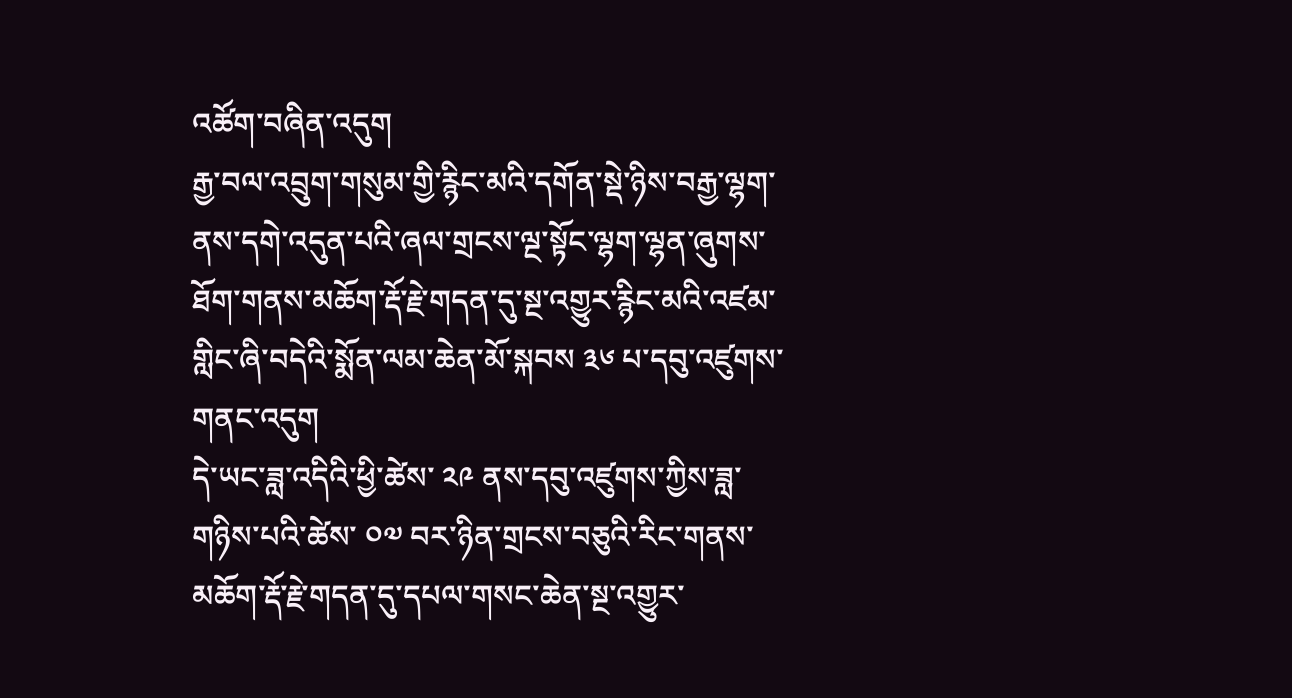འཚོག་བཞིན་འདུག
རྒྱ་བལ་འབྲུག་གསུམ་གྱི་རྙིང་མའི་དགོན་སྡེ་ཉིས་བརྒྱ་ལྷག་ནས་དགེ་འདུན་པའི་ཞལ་གྲངས་ལྔ་སྟོང་ལྷག་ལྷན་ཞུགས་ཐོག་གནས་མཆོག་རྡོ་རྗེ་གདན་དུ་སྔ་འགྱུར་རྙིང་མའི་འཛམ་གླིང་ཞི་བདེའི་སྨོན་ལམ་ཆེན་མོ་སྐབས ༣༦ པ་དབུ་འཛུགས་གནང་འདུག
དེ་ཡང་ཟླ་འདིའི་ཕྱི་ཚེས་ ༢༩ ནས་དབུ་འཛུགས་ཀྱིས་ཟླ་གཉིས་པའི་ཚེས་ ༠༧ བར་ཉིན་གྲངས་བཅུའི་རིང་གནས་མཆོག་རྡོ་རྗེ་གདན་དུ་དཔལ་གསང་ཆེན་སྔ་འགྱུར་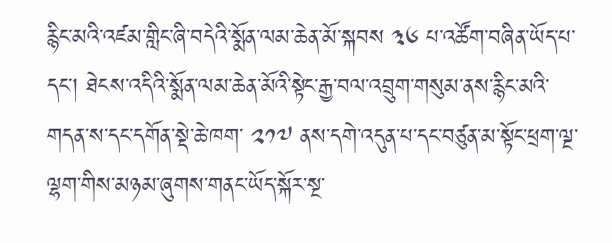རྙིང་མའི་འཛམ་གླིང་ཞི་བདེའི་སྨོན་ལམ་ཆེན་མོ་སྐབས ༣༦ པ་འཚོག་བཞིན་ཡོད་པ་དང་། ཐེངས་འདིའི་སྨོན་ལམ་ཆེན་མོའི་སྟེང་རྒྱ་བལ་འབྲུག་གསུམ་ནས་རྙིང་མའི་གདན་ས་དང་དགོན་སྡེ་ཆེ་ཁག་ ༢༡༧ ནས་དགེ་འདུན་པ་དང་བཙུན་མ་སྟོང་ཕྲག་ལྔ་ལྷག་གིས་མཉམ་ཞུགས་གནང་ཡོད་སྐོར་སྔ་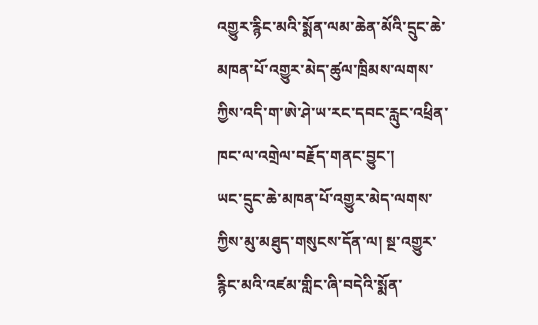འགྱུར་རྙིང་མའི་སྨོན་ལམ་ཆེན་མོའི་དྲུང་ཆེ་མཁན་པོ་འགྱུར་མེད་ཚུལ་ཁྲིམས་ལགས་ཀྱིས་འདི་ག་ཨེ་ཤེ་ཡ་རང་དབང་རླུང་འཕྲིན་ཁང་ལ་འགྲེལ་བརྗོད་གནང་བྱུང་།
ཡང་དྲུང་ཆེ་མཁན་པོ་འགྱུར་མེད་ལགས་ཀྱིས་མུ་མཐུད་གསུངས་དོན་ལ། སྔ་འགྱུར་རྙིང་མའི་འཛམ་གླིང་ཞི་བདེའི་སྨོན་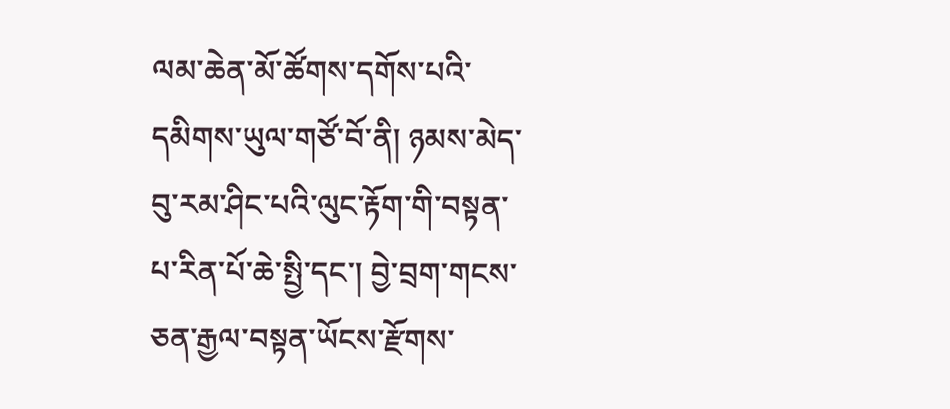ལམ་ཆེན་མོ་ཚོགས་དགོས་པའི་དམིགས་ཡུལ་གཙོ་བོ་ནི། ཉམས་མེད་བུ་རམ་ཤིང་པའི་ལུང་རྟོག་གི་བསྟན་པ་རིན་པོ་ཆེ་སྤྱི་དང་། བྱེ་བྲག་གངས་ཅན་རྒྱལ་བསྟན་ཡོངས་རྫོགས་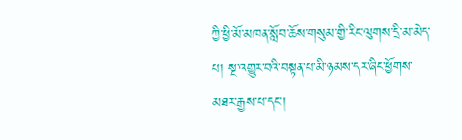ཀྱི་ཕྱི་མོ་མཁན་སློབ་ཆོས་གསུམ་གྱི་རིང་ལུགས་དྲི་མ་མེད་པ། སྔ་འགྱུར་བའི་བསྟན་པ་མི་ཉམས་དར་ཞིང་ཕྱོགས་མཐར་རྒྱས་པ་དང་།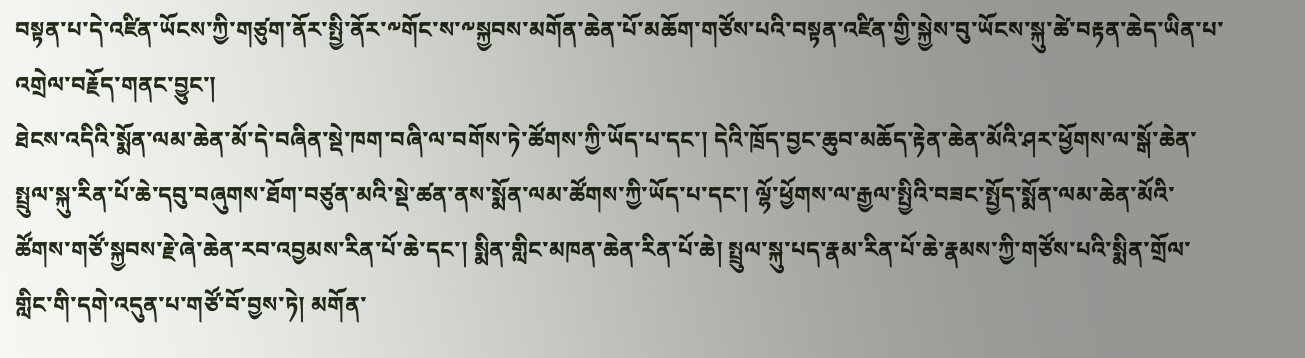བསྟན་པ་དེ་འཛིན་ཡོངས་ཀྱི་གཙུག་ནོར་སྤྱི་ནོར་༸གོང་ས་༸སྐྱབས་མགོན་ཆེན་པོ་མཆོག་གཙོས་པའི་བསྟན་འཛིན་གྱི་སྐྱེས་བུ་ཡོངས་སྐུ་ཚེ་བརྟན་ཆེད་ཡིན་པ་འགྲེལ་བརྗོད་གནང་བྱུང་།
ཐེངས་འདིའི་སྨོན་ལམ་ཆེན་མོ་དེ་བཞིན་སྡེ་ཁག་བཞི་ལ་བགོས་ཏེ་ཚོགས་ཀྱི་ཡོད་པ་དང་། དེའི་ཁྲོད་བྱང་ཆུབ་མཆོད་རྟེན་ཆེན་མོའི་ཤར་ཕྱོགས་ལ་སྒོ་ཆེན་སྤྲུལ་སྐུ་རིན་པོ་ཆེ་དབུ་བཞུགས་ཐོག་བཙུན་མའི་སྡེ་ཚན་ནས་སྨོན་ལམ་ཚོགས་ཀྱི་ཡོད་པ་དང་། ལྷོ་ཕྱོགས་ལ་རྒྱལ་སྤྱིའི་བཟང་སྤྱོད་སྨོན་ལམ་ཆེན་མོའི་ཚོགས་གཙོ་སྐྱབས་རྗེ་ཞེ་ཆེན་རབ་འབྱམས་རིན་པོ་ཆེ་དང་། སྨིན་གླིང་མཁན་ཆེན་རིན་པོ་ཆེ། སྤྲུལ་སྐུ་པད་རྣམ་རིན་པོ་ཆེ་རྣམས་ཀྱི་གཙོས་པའི་སྨིན་གྲོལ་གླིང་གི་དགེ་འདུན་པ་གཙོ་བོ་བྱས་ཏེ། མགོན་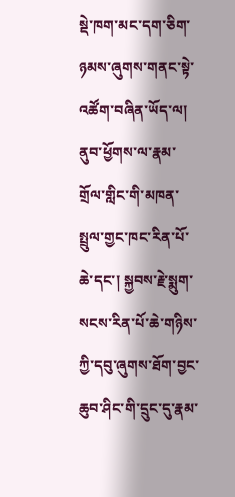སྡེ་ཁག་མང་དག་ཅིག་ཉམས་ཞུགས་གནང་སྟེ་འཚོག་བཞིན་ཡོད་ལ། ནུབ་ཕྱོགས་ལ་རྣམ་གྲོལ་གླིང་གི་མཁན་སྤྲུལ་གྱང་ཁང་རིན་པོ་ཆེ་དང་། སྐྱབས་རྗེ་སྨུག་སངས་རིན་པོ་ཆེ་གཉིས་ཀྱི་དབུ་ཞུགས་ཐོག་བྱང་ཆུབ་ཤིང་གི་དྲུང་དུ་རྣམ་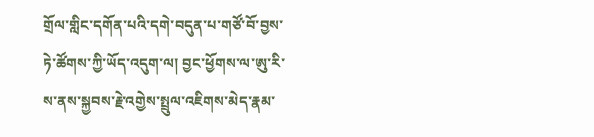གྲོལ་གླིང་དགོན་པའི་དགེ་བདུན་པ་གཙོ་བོ་བྱས་ཏེ་ཚོགས་ཀྱི་ཡོད་འདུག་ལ། བྱང་ཕྱོགས་ལ་ཨུ་རི་ས་ནས་སྐྱབས་རྗེ་འགྱེས་སྤྲུལ་འཇིགས་མེད་རྣམ་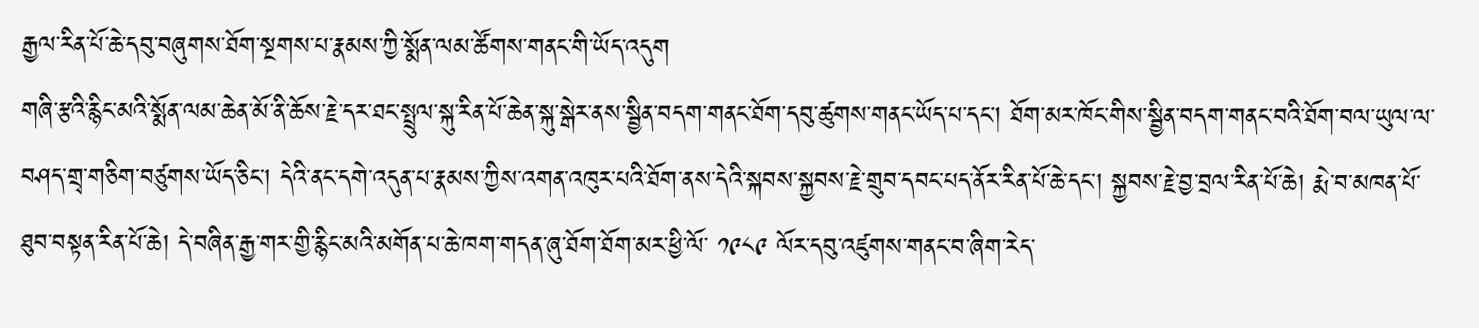རྒྱལ་རིན་པོ་ཆེ་དབུ་བཞུགས་ཐོག་སྔགས་པ་རྣམས་ཀྱི་སྨོན་ལམ་ཚོགས་གནང་གི་ཡོད་འདུག
གཞི་རྩའི་རྙིང་མའི་སྨོན་ལམ་ཆེན་མོ་ནི་ཆོས་རྗེ་དར་ཐང་སྤྲུལ་སྐུ་རིན་པོ་ཆེན་སྐུ་སྒེར་ནས་སྦྱིན་བདག་གནང་ཐོག་དབུ་ཚུགས་གནང་ཡོད་པ་དང་། ཐོག་མར་ཁོང་གིས་སྦྱིན་བདག་གནང་བའི་ཐོག་བལ་ཡུལ་ལ་བཤད་གྲྭ་གཅིག་བཙུགས་ཡོད་ཅིང་། དེའི་ནང་དགེ་འདུན་པ་རྣམས་ཀྱིས་འགན་འཁུར་པའི་ཐོག་ནས་དེའི་སྐབས་སྐྱབས་རྗེ་གྲུབ་དབང་པད་ནོར་རིན་པོ་ཆེ་དང་། སྐྱབས་རྗེ་བྱ་བྲལ་རིན་པོ་ཆེ། རྨེ་བ་མཁན་པོ་ཐུབ་བསྟན་རིན་པོ་ཆེ། དེ་བཞིན་རྒྱ་གར་གྱི་རྙིང་མའི་མགོན་པ་ཆེ་ཁག་གདན་ཞུ་ཐོག་ཐོག་མར་ཕྱི་ལོ་ ༡༩༨༩ ལོར་དབུ་འཛུགས་གནང་བ་ཞིག་རེད་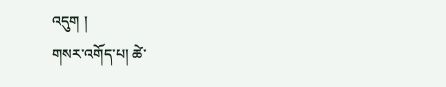འདུག །
གསར་འགོད་པ། ཚེ་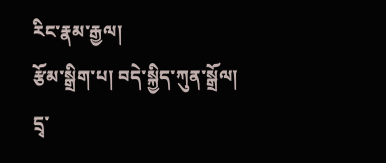རིང་རྣམ་རྒྱལ།
རྩོམ་སྒྲིག་པ། བདེ་སྐྱིད་ཀུན་སྒྲོལ།
དྲྭ་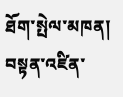ཐོག་སྤེལ་མཁན། བསྟན་འཛིན་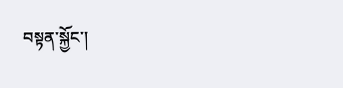བསྟན་སྐྱོང་།